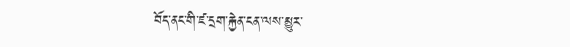བོད་ནང་གི་ཛ་དྲག་རྐྱེན་ངན་ལས་མྱུར་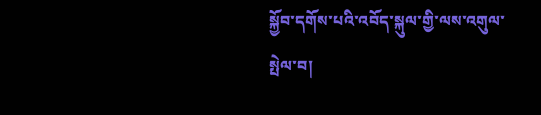སྐྱོབ་དགོས་པའི་འབོད་སྐུལ་གྱི་ལས་འགུལ་སྤེལ་བ།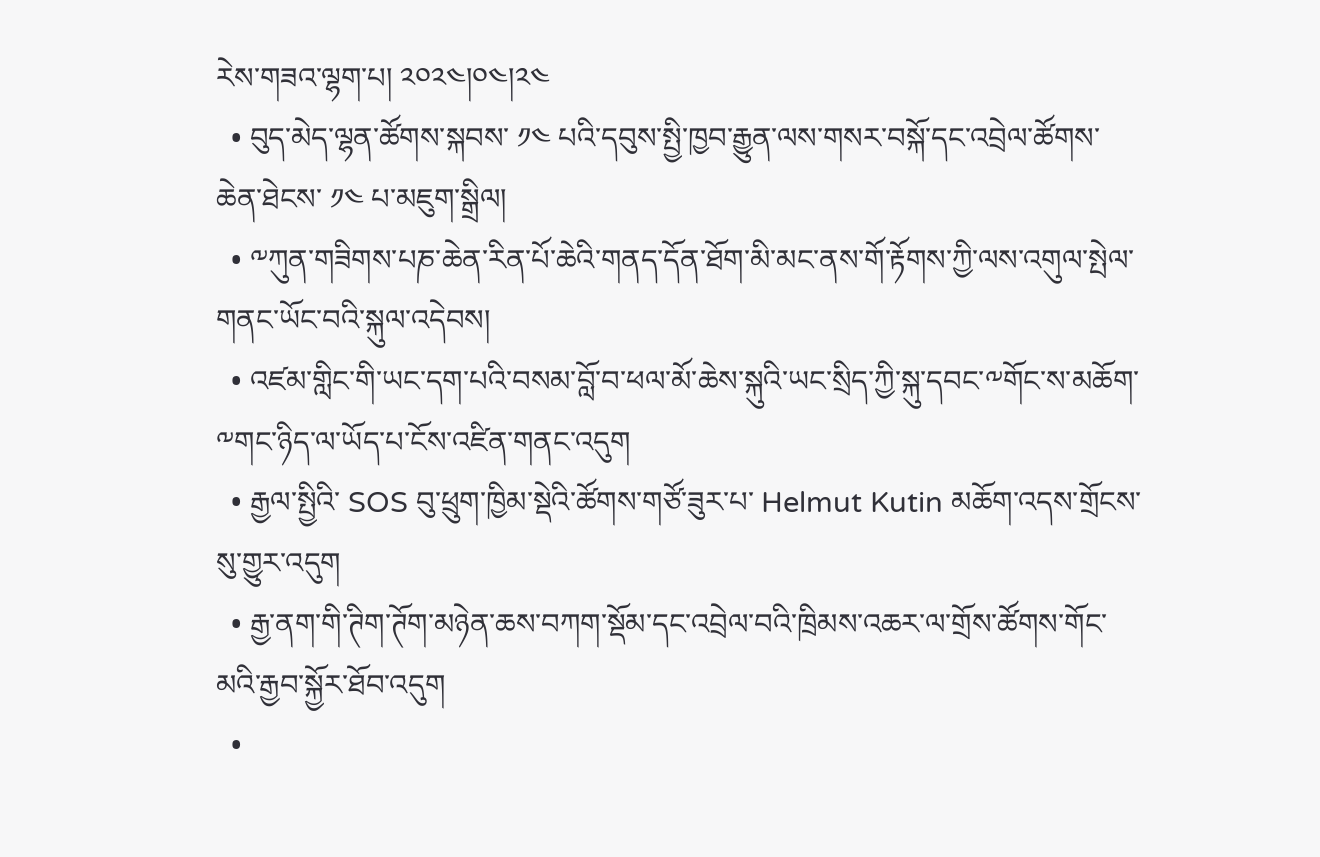རེས་གཟའ་ལྷག་པ། ༢༠༢༤།༠༤།༢༤
  • བུད་མེད་ལྷན་ཚོགས་སྐབས་ ༡༤ པའི་དབུས་སྤྱི་ཁྱབ་རྒྱུན་ལས་གསར་བསྐོ་དང་འབྲེལ་ཚོགས་ཆེན་ཐེངས་ ༡༤ པ་མཇུག་སྒྲིལ།
  • ༸ཀུན་གཟིགས་པཎ་ཆེན་རིན་པོ་ཆེའི་གནད་དོན་ཐོག་མི་མང་ནས་གོ་རྟོགས་ཀྱི་ལས་འགུལ་སྤེལ་གནང་ཡོང་བའི་སྐུལ་འདེབས།
  • འཛམ་གླིང་གི་ཡང་དག་པའི་བསམ་བློ་བ་ཕལ་མོ་ཆེས་སྐུའི་ཡང་སྲིད་ཀྱི་སྐུ་དབང་༸གོང་ས་མཆོག་༸གང་ཉིད་ལ་ཡོད་པ་ངོས་འཛིན་གནང་འདུག
  • རྒྱལ་སྤྱིའི་ SOS བུ་ཕྲུག་ཁྱིམ་སྡེའི་ཚོགས་གཙོ་ཟུར་པ་ Helmut Kutin མཆོག་འདས་གྲོངས་སུ་གྱུར་འདུག
  • རྒྱ་ནག་གི་ཊིག་ཊོག་མཉེན་ཆས་བཀག་སྡོམ་དང་འབྲེལ་བའི་ཁྲིམས་འཆར་ལ་གྲོས་ཚོགས་གོང་མའི་རྒྱབ་སྐྱོར་ཐོབ་འདུག
  •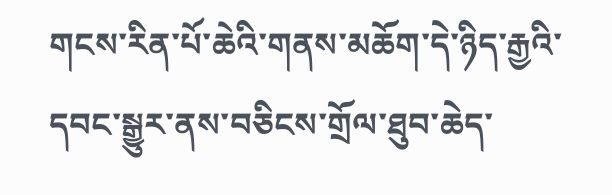གངས་རིན་པོ་ཆེའི་གནས་མཆོག་དེ་ཉིད་རྒྱའི་དབང་སྒྱུར་ནས་བཅིངས་གྲོལ་ཐུབ་ཆེད་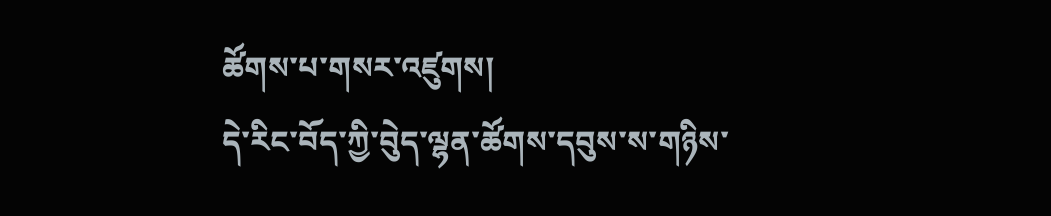ཚོགས་པ་གསར་འཛུགས།
དེ་རིང་བོད་ཀྱི་བེུད་ལྷན་ཚོགས་དབུས་ས་གཉིས་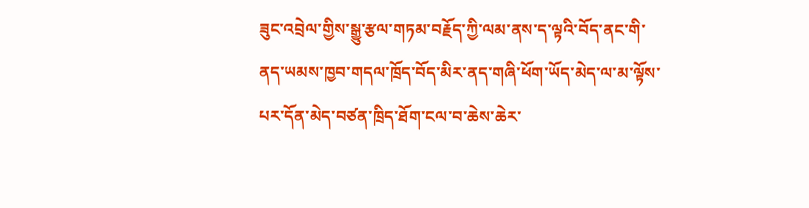ཟུང་འབྲེལ་གྱིས་སྒྱུ་རྩལ་གཏམ་བརྗོད་ཀྱི་ལམ་ནས་ད་ལྟའི་བོད་ནང་གི་ནད་ཡམས་ཁྱབ་གདལ་ཁྲོད་བོད་མིར་ནད་གཞི་ཕོག་ཡོད་མེད་ལ་མ་ལྟོས་པར་དོན་མེད་བཙན་ཁྲིད་ཐོག་ངལ་བ་ཆེས་ཆེར་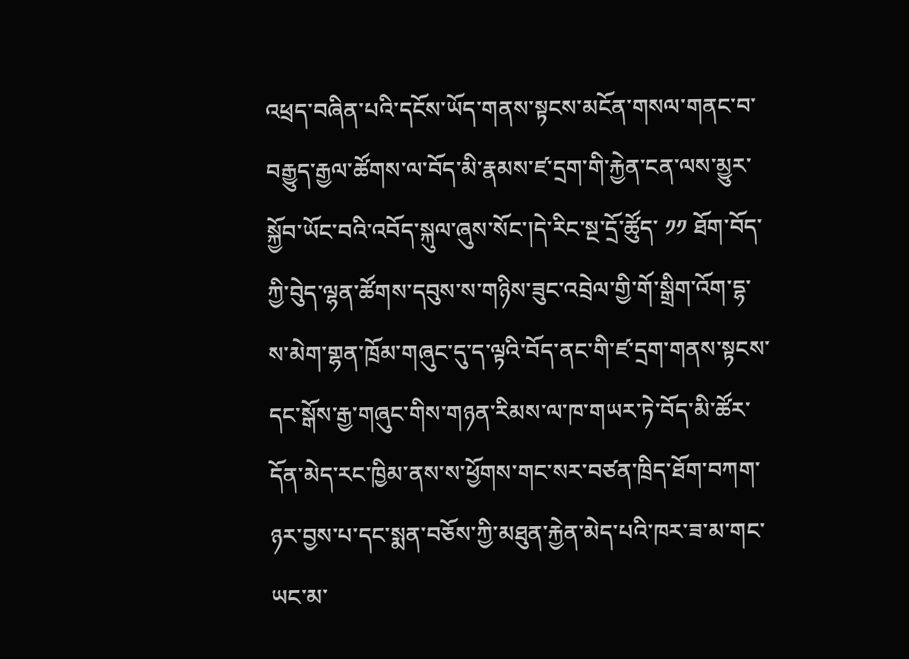འཕྲད་བཞིན་པའི་དངོས་ཡོད་གནས་སྟངས་མངོན་གསལ་གནང་བ་བརྒྱུད་རྒྱལ་ཚོགས་ལ་བོད་མི་རྣམས་ཛ་དྲག་གི་རྐྱེན་ངན་ལས་མྱུར་སྐྱོབ་ཡོང་བའི་འབོད་སྐུལ་ཞུས་སོང་།དེ་རིང་སྔ་དྲོ་ཚོུད་ ༡༡ ཐོག་བོད་ཀྱི་བེུད་ལྷན་ཚོགས་དབུས་ས་གཉིས་ཟུང་འབྲེལ་གྱི་གོ་སྒྲིག་འོག་དྷ་ས་མེག་གྷན་ཁྲོམ་གཞུང་དུ་ད་ལྟའི་བོད་ནང་གི་ཛ་དྲག་གནས་སྟངས་དང་སྒོས་རྒྱ་གཞུང་གིས་གཉན་རིམས་ལ་ཁ་གཡར་ཏེ་བོད་མི་ཚོར་དོན་མེད་རང་ཁྱིམ་ནས་ས་ཕྱོགས་གང་སར་བཙན་ཁྲིད་ཐོག་བཀག་ཉར་བྱས་པ་དང་སྨན་བཅོས་ཀྱི་མཐུན་རྐྱེན་མེད་པའི་ཁར་ཟ་མ་གང་ཡང་མ་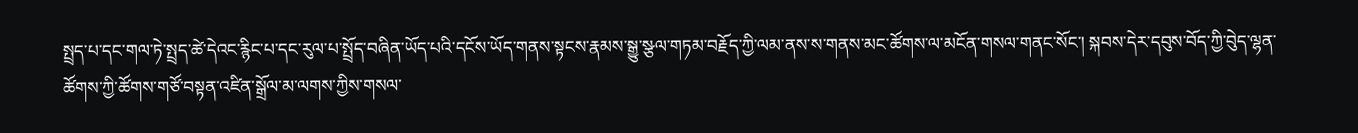སྤྲད་པ་དང་གལ་ཏེ་སྤྲད་ཚེ་དེའང་རྙིང་པ་དང་རུལ་པ་སྤྲོད་བཞིན་ཡོད་པའི་དངོས་ཡོད་གནས་སྟངས་རྣམས་སྒྱུ་སྩལ་གཏམ་བརྗོད་ཀྱི་ལམ་ནས་ས་གནས་མང་ཚོགས་ལ་མངོན་གསལ་གནང་སོང་། སྐབས་དེར་དབུས་བོད་ཀྱི་བེུད་ལྷན་ཚོགས་ཀྱི་ཚོགས་གཙོ་བསྟན་འཛིན་སྒྲོལ་མ་ལགས་ཀྱིས་གསལ་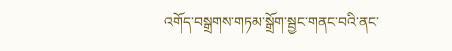འགོད་བསྒྲགས་གཏམ་སྒྲོག་སྦྱང་གནང་བའི་ནང་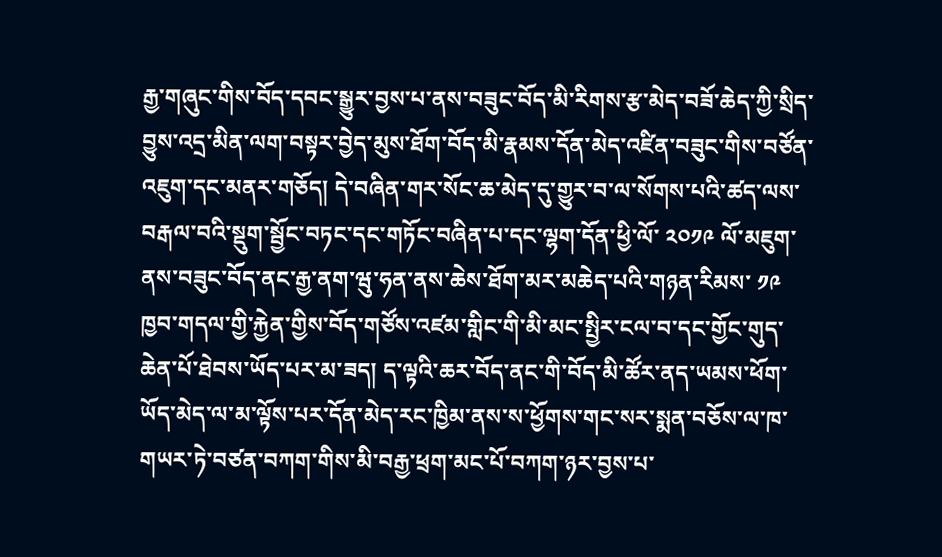རྒྱ་གཞུང་གིས་བོད་དབང་སྒྱུར་བྱས་པ་ནས་བཟུང་བོད་མི་རིགས་རྩ་མེད་བཟོ་ཆེད་ཀྱི་སྲིད་བྱུས་འདྲ་མིན་ལག་བསྟར་བྱེད་མུས་ཐོག་བོད་མི་རྣམས་དོན་མེད་འཛིན་བཟུང་གིས་བཙོན་འཇུག་དང་མནར་གཅོད། དེ་བཞིན་གར་སོང་ཆ་མེད་དུ་གྱུར་བ་ལ་སོགས་པའི་ཚད་ལས་བརྒལ་བའི་སྡུག་སྦྱོང་བཏང་དང་གཏོང་བཞིན་པ་དང་ལྷག་དོན་ཕྱི་ལོ་ ༢༠༡༩ ལོ་མཇུག་ནས་བཟུང་བོད་ནང་རྒྱ་ནག་ཝུ་ཧན་ནས་ཆེས་ཐོག་མར་མཆེད་པའི་གཉན་རིམས་ ༡༩ ཁྱབ་གདལ་གྱི་རྐྱེན་གྱིས་བོད་གཙོས་འཛམ་གླིང་གི་མི་མང་སྤྱིར་ངལ་བ་དང་གྱོང་གུད་ཆེན་པོ་ཐེབས་ཡོད་པར་མ་ཟད། ད་ལྟའི་ཆར་བོད་ནང་གི་བོད་མི་ཚོར་ནད་ཡམས་ཕོག་ཡོད་མེད་ལ་མ་ལྟོས་པར་དོན་མེད་རང་ཁྱིམ་ནས་ས་ཕྱོགས་གང་སར་སྨན་བཅོས་ལ་ཁ་གཡར་ཏེ་བཙན་བཀག་གིས་མི་བརྒྱ་ཕྲག་མང་པོ་བཀག་ཉར་བྱས་པ་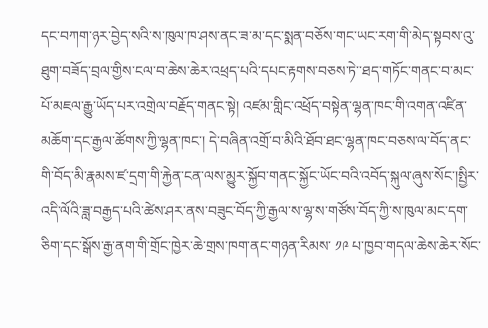དང་བཀག་ཉར་བྱེད་སའི་ས་ཁུལ་ཁ་ཤས་ནང་ཟ་མ་དང་སྨན་བཅོས་གང་ཡང་རག་གི་མེད་སྟབས་འུ་ཐུག་བཟོད་བྲལ་གྱིས་ངལ་བ་ཆེས་ཆེར་འཕྲད་པའི་དཔང་རྟགས་བཅས་ཏེ་་ཐད་གཏོང་གནང་བ་མང་པོ་མཇལ་རྒྱུ་ཡོད་པར་འགྲེལ་བརྗོད་གནང་སྟེ། འཛམ་གླིང་འཕྲོད་བསྟེན་ལྷན་ཁང་གི་འགན་འཛིན་མཆོག་དང་རྒྱལ་ཚོགས་ཀྱི་ལྷན་ཁང་། དེ་བཞིན་འགྲོ་བ་མིའི་ཐོབ་ཐང་ལྷན་ཁང་བཅས་ལ་བོད་ནང་གི་བོད་མི་རྣམས་ཛ་དྲག་གི་རྐྱེན་ངན་ལས་མྱུར་སྐྱོབ་གནང་སྐྱོང་ཡོང་བའི་འབོད་སྐུལ་ཞུས་སོང་།སྤྱིར་འདི་ལོའི་ཟླ་བརྒྱད་པའི་ཚེས་ཤར་ནས་བཟུང་བོད་ཀྱི་རྒྱལ་ས་ལྷ་ས་གཙོས་བོད་ཀྱི་ས་ཁུལ་མང་དག་ཅིག་དང་སྒོས་རྒྱ་ནག་གི་གྲོང་ཁྱེར་ཆེ་གྲས་ཁག་ནང་གཉན་རིམས་ ༡༩ པ་ཁྱབ་གདལ་ཆེས་ཆེར་སོང་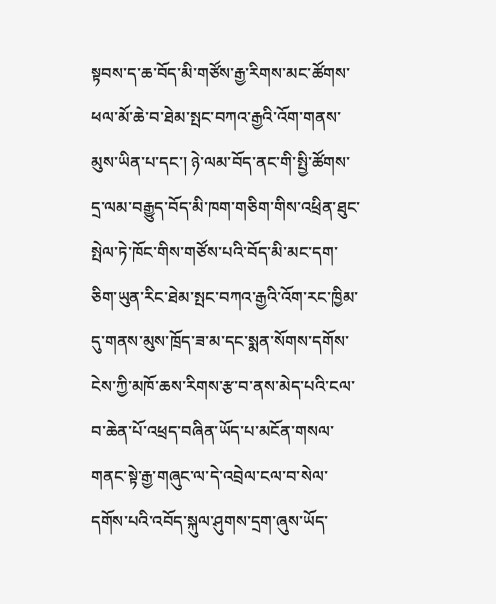སྟབས་ད་ཆ་བོད་མི་གཙོས་རྒྱ་རིགས་མང་ཚོགས་ཕལ་མོ་ཆེ་བ་ཐེམ་སྤང་བཀའ་རྒྱའི་འོག་གནས་མུས་ཡིན་པ་དང་། ཉེ་ལམ་བོད་ནང་གི་སྤྱི་ཚོགས་དྲ་ལམ་བརྒྱུད་བོད་མི་ཁག་གཅིག་གིས་འཕྲིན་ཐུང་སྤེལ་ཏེ་ཁོང་གིས་གཙོས་པའི་བོད་མི་མང་དག་ཅིག་ཡུན་རིང་ཐེམ་སྤང་བཀའ་རྒྱའི་འོག་རང་ཁྱིམ་དུ་གནས་མུས་ཁྲོད་ཟ་མ་དང་སྨན་སོགས་དགོས་ངེས་ཀྱི་མཁོ་ཆས་རིགས་རྩ་བ་ནས་མེད་པའི་ངལ་བ་ཆེན་པོ་འཕྲད་བཞིན་ཡོད་པ་མངོན་གསལ་གནང་སྟེ་རྒྱ་གཞུང་ལ་དེ་འབྲེལ་ངལ་བ་སེལ་དགོས་པའི་འབོད་སྐུལ་ཤུགས་དྲག་ཞུས་ཡོད་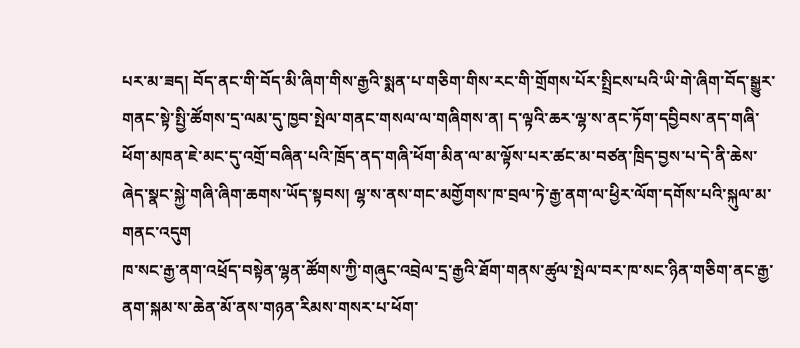པར་མ་ཟད། བོད་ནང་གི་བོད་མི་ཞིག་གིས་རྒྱའི་སྨན་པ་གཅིག་གིས་རང་གི་གྲོགས་པོར་སྤྲིངས་པའི་ཡི་གེ་ཞིག་བོད་སྒྱུར་གནང་སྟེ་སྤྱི་ཚོགས་དྲ་ལམ་དུ་ཁྱབ་སྤེལ་གནང་གསལ་ལ་གཞིགས་ན། ད་ལྟའི་ཆར་ལྷ་ས་ནང་ཏོག་དབྱིབས་ནད་གཞི་ཕོག་མཁན་ཇེ་མང་དུ་འགྲོ་བཞིན་པའི་ཁྲོད་ནད་གཞི་ཕོག་མིན་ལ་མ་ལྟོས་པར་ཚང་མ་བཙན་ཁྲིད་བྱས་པ་དེ་ནི་ཆེས་ཞེད་སྣང་སྐྱེ་གཞི་ཞིག་ཆགས་ཡོད་སྟབས། ལྷ་ས་ནས་གང་མགྱོགས་ཁ་བྲལ་ཏེ་རྒྱ་ནག་ལ་ཕྱིར་ལོག་དགོས་པའི་སྐུལ་མ་གནང་འདུག
ཁ་སང་རྒྱ་ནག་འཕྲོད་བསྟེན་ལྷན་ཚོགས་ཀྱི་གཞུང་འབྲེལ་དྲ་རྒྱའི་ཐོག་གནས་ཚུལ་སྤེལ་བར་ཁ་སང་ཉིན་གཅིག་ནང་རྒྱ་ནག་སྐམ་ས་ཆེན་མོ་ནས་གཉན་རིམས་གསར་པ་ཕོག་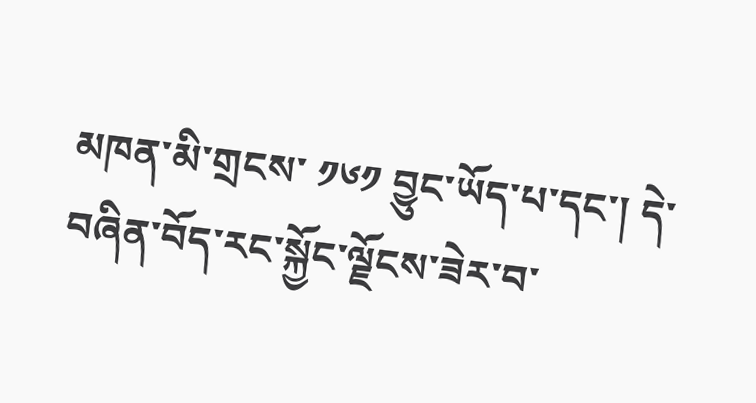མཁན་མི་གྲངས་ ༡༦༡ བྱུང་ཡོད་པ་དང་། དེ་བཞིན་བོད་རང་སྐྱོང་ལྗོངས་ཟེར་བ་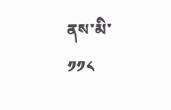ནས་མི་ ༡༡༨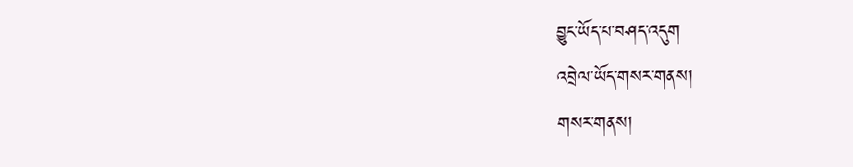བྱུང་ཡོད་པ་བཤད་འདུག
འབྲེལ་ཡོད་གསར་གནས།
གསར་གནས།